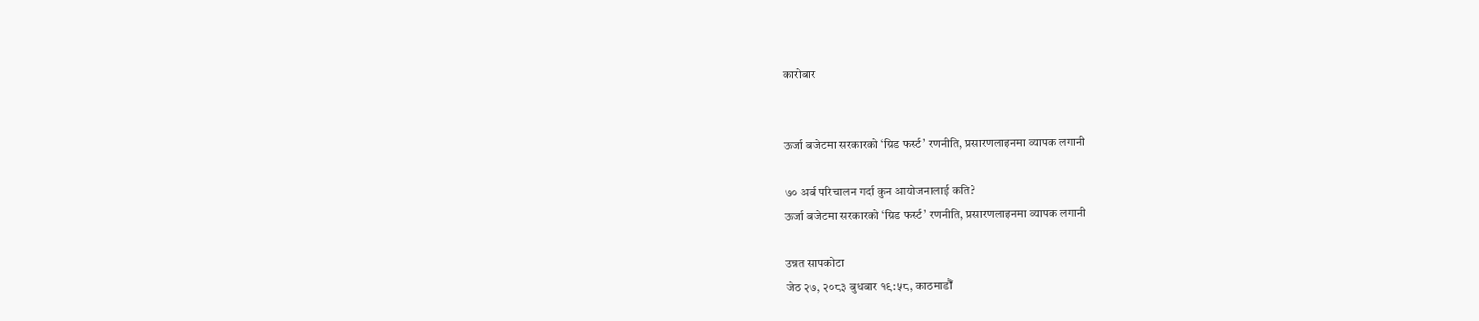कारोबार


ऊर्जा बजेटमा सरकारको ‘ग्रिड फर्स्ट’ रणनीति, प्रसारणलाइनमा व्यापक लगानी

७० अर्ब परिचालन गर्दा कुन आयोजनालाई कति?
ऊर्जा बजेटमा सरकारको ‘ग्रिड फर्स्ट’ रणनीति, प्रसारणलाइनमा व्यापक लगानी

उन्नत सापकोटा
जेठ २७, २०८३ बुधबार १९:५८, काठमाडौँ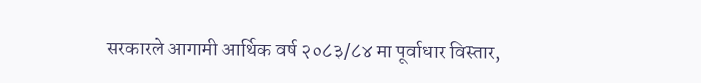सरकारले आगामी आर्थिक वर्ष २०८३/८४ मा पूर्वाधार विस्तार,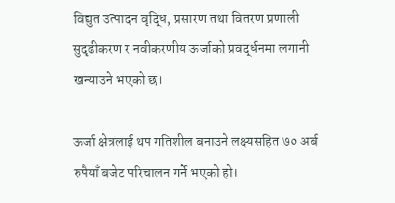विद्युत उत्पादन वृद्धि, प्रसारण तथा वितरण प्रणाली सुदृढीकरण र नवीकरणीय ऊर्जाको प्रवर्द्धनमा लगानी खन्याउने भएको छ।

ऊर्जा क्षेत्रलाई थप गतिशील बनाउने लक्ष्यसहित ७० अर्ब रुपैयाँ बजेट परिचालन गर्ने भएको हो।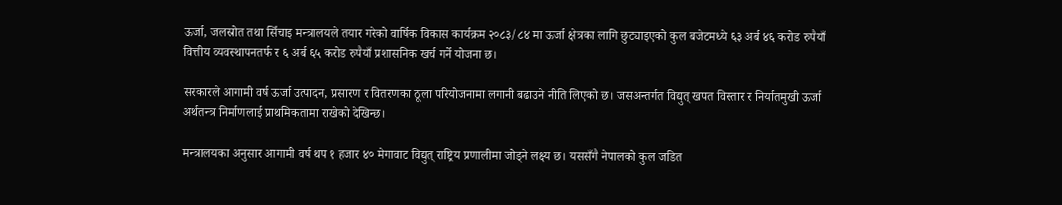ऊर्जा, जलस्रोत तथा सिँचाइ मन्त्रालयले तयार गरेको वार्षिक विकास कार्यक्रम २०८३/८४ मा ऊर्जा क्षेत्रका लागि छुट्याइएको कुल बजेटमध्ये ६३ अर्ब ४६ करोड रुपैयाँ वित्तीय व्यवस्थापनतर्फ र ६ अर्ब ६५ करोड रुपैयाँ प्रशासनिक खर्च गर्ने योजना छ।

सरकारले आगामी वर्ष ऊर्जा उत्पादन, प्रसारण र वितरणका ठूला परियोजनामा लगानी बढाउने नीति लिएको छ। जसअन्तर्गत विद्युत् खपत विस्तार र निर्यातमुखी ऊर्जा अर्थतन्त्र निर्माणलाई प्राथमिकतामा राखेको देखिन्छ।

मन्त्रालयका अनुसार आगामी वर्ष थप १ हजार ४० मेगावाट विद्युत् राष्ट्रिय प्रणालीमा जोड्ने लक्ष्य छ। यससँगै नेपालको कुल जडित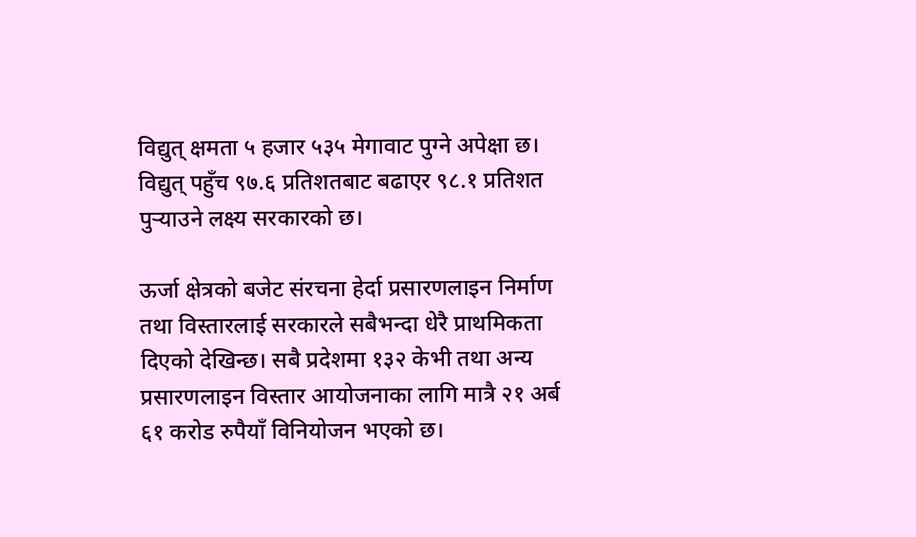विद्युत् क्षमता ५ हजार ५३५ मेगावाट पुग्ने अपेक्षा छ। विद्युत् पहुँच ९७.६ प्रतिशतबाट बढाएर ९८.१ प्रतिशत पुर्‍याउने लक्ष्य सरकारको छ।

ऊर्जा क्षेत्रको बजेट संरचना हेर्दा प्रसारणलाइन निर्माण तथा विस्तारलाई सरकारले सबैभन्दा धेरै प्राथमिकता दिएको देखिन्छ। सबै प्रदेशमा १३२ केभी तथा अन्य प्रसारणलाइन विस्तार आयोजनाका लागि मात्रै २१ अर्ब ६१ करोड रुपैयाँ विनियोजन भएको छ।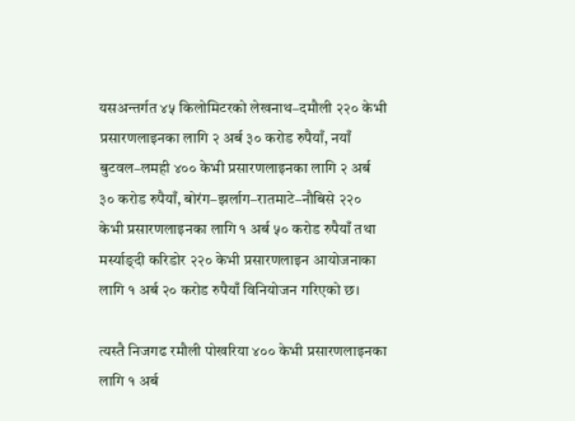यसअन्तर्गत ४५ किलोमिटरको लेखनाथ–दमौली २२० केभी प्रसारणलाइनका लागि २ अर्ब ३० करोड रुपैयाँ, नयाँ बुटवल–लमही ४०० केभी प्रसारणलाइनका लागि २ अर्ब ३० करोड रुपैयाँ, बोरंग–झर्लाग–रातमाटे–नौबिसे २२० केभी प्रसारणलाइनका लागि १ अर्ब ५० करोड रुपैयाँ तथा मर्स्याङ्दी करिडोर २२० केभी प्रसारणलाइन आयोजनाका लागि १ अर्ब २० करोड रुपैयाँ विनियोजन गरिएको छ।

त्यस्तै निजगढ रमौली पोखरिया ४०० केभी प्रसारणलाइनका लागि १ अर्ब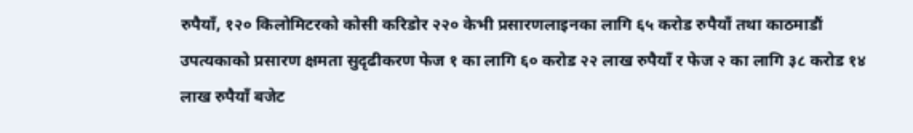रुपैयाँ, १२० किलोमिटरको कोसी करिडोर २२० केभी प्रसारणलाइनका लागि ६५ करोड रुपैयाँ तथा काठमाडौं उपत्यकाको प्रसारण क्षमता सुदृढीकरण फेज १ का लागि ६० करोड २२ लाख रुपैयाँ र फेज २ का लागि ३८ करोड १४ लाख रुपैयाँ बजेट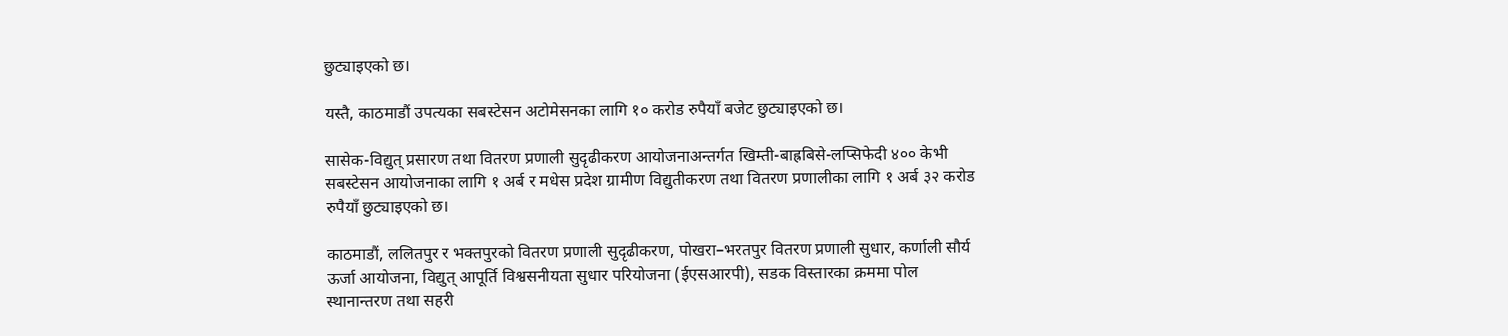छुट्याइएको छ।

यस्तै, काठमाडौं उपत्यका सबस्टेसन अटोमेसनका लागि १० करोड रुपैयाँ बजेट छुट्याइएको छ।

सासेक-विद्युत् प्रसारण तथा वितरण प्रणाली सुदृढीकरण आयोजनाअन्तर्गत खिम्ती-बाह्रबिसे-लप्सिफेदी ४०० केभी सबस्टेसन आयोजनाका लागि १ अर्ब र मधेस प्रदेश ग्रामीण विद्युतीकरण तथा वितरण प्रणालीका लागि १ अर्ब ३२ करोड रुपैयाँ छुट्याइएको छ।

काठमाडौं, ललितपुर र भक्तपुरको वितरण प्रणाली सुदृढीकरण, पोखरा–भरतपुर वितरण प्रणाली सुधार, कर्णाली सौर्य ऊर्जा आयोजना, विद्युत् आपूर्ति विश्वसनीयता सुधार परियोजना (ईएसआरपी), सडक विस्तारका क्रममा पोल स्थानान्तरण तथा सहरी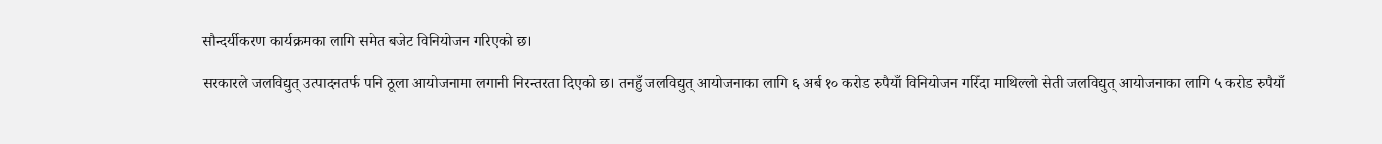सौन्दर्यीकरण कार्यक्रमका लागि समेत बजेट विनियोजन गरिएको छ।

सरकारले जलविद्युत् उत्पादनतर्फ पनि ठूला आयोजनामा लगानी निरन्तरता दिएको छ। तनहुँ जलविद्युत् आयोजनाका लागि ६ अर्ब १० करोड रुपैयाँ विनियोजन गरिँदा माथिल्लो सेती जलविद्युत् आयोजनाका लागि ५ करोड रुपैयाँ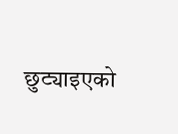छुट्याइएको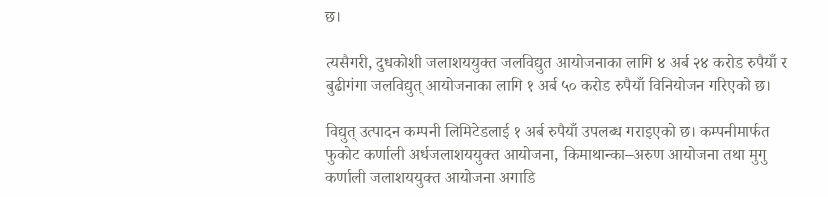छ।

त्यसैगरी, दुधकोशी जलाशययुक्त जलविद्युत आयोजनाका लागि ४ अर्ब २४ करोड रुपैयाँ र बुढीगंगा जलविद्युत् आयोजनाका लागि १ अर्ब ५० करोड रुपैयाँ विनियोजन गरिएको छ।

विद्युत् उत्पादन कम्पनी लिमिटेडलाई १ अर्ब रुपैयाँ उपलब्ध गराइएको छ। कम्पनीमार्फत फुकोट कर्णाली अर्धजलाशययुक्त आयोजना, किमाथान्का–अरुण आयोजना तथा मुगु कर्णाली जलाशययुक्त आयोजना अगाडि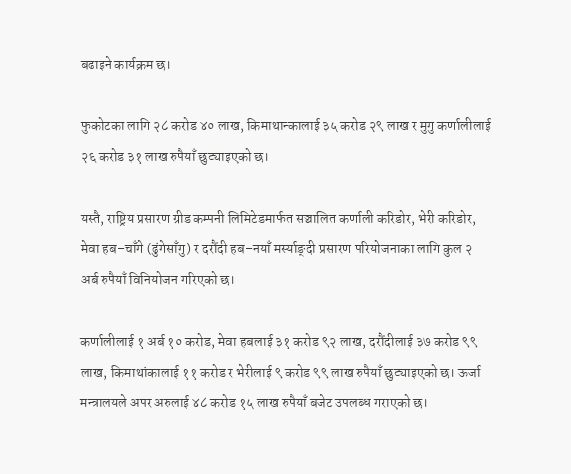बढाइने कार्यक्रम छ।

फुकोटका लागि २८ करोड ४० लाख, किमाथान्कालाई ३५ करोड २९ लाख र मुगु कर्णालीलाई २६ करोड ३१ लाख रुपैयाँ छुट्याइएको छ।

यस्तै, राष्ट्रिय प्रसारण ग्रीड कम्पनी लिमिटेडमार्फत सञ्चालित कर्णाली करिडोर, भेरी करिडोर, मेवा हब–चाँगे (ढुंगेसाँगु) र दरौंदी हब–नयाँ मर्स्याङ्दी प्रसारण परियोजनाका लागि कुल २ अर्ब रुपैयाँ विनियोजन गरिएको छ।

कर्णालीलाई १ अर्ब १० करोड, मेवा हबलाई ३१ करोड ९२ लाख, दरौंदीलाई ३७ करोड ९९ लाख, किमाथांकालाई ११ करोड र भेरीलाई ९ करोड ९९ लाख रुपैयाँ छुट्याइएको छ। ऊर्जा मन्त्रालयले अपर अरुलाई ४८ करोड १५ लाख रुपैयाँ बजेट उपलब्ध गराएको छ।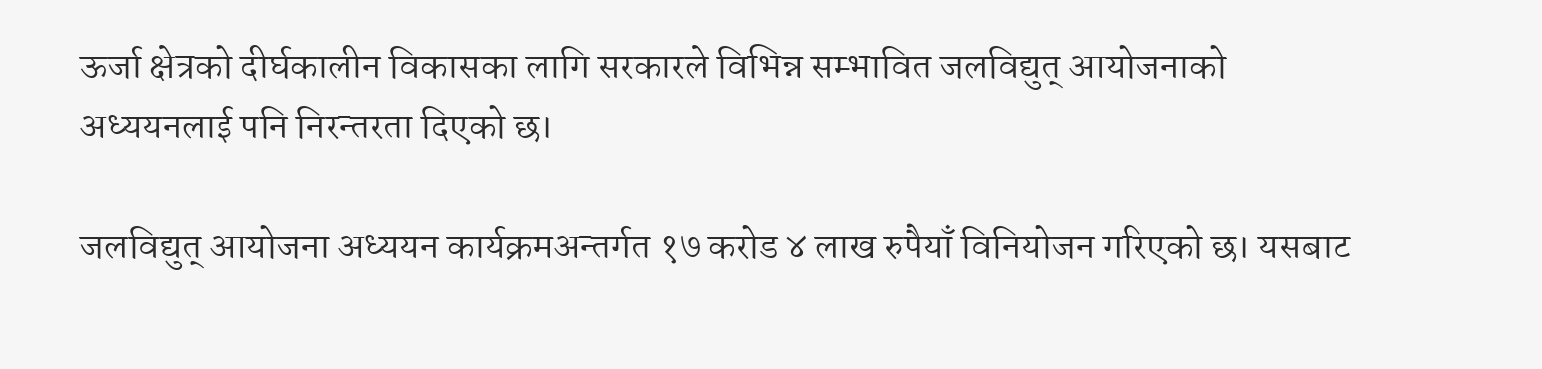ऊर्जा क्षेत्रको दीर्घकालीन विकासका लागि सरकारले विभिन्न सम्भावित जलविद्युत् आयोजनाको अध्ययनलाई पनि निरन्तरता दिएको छ।

जलविद्युत् आयोजना अध्ययन कार्यक्रमअन्तर्गत १७ करोड ४ लाख रुपैयाँ विनियोजन गरिएको छ। यसबाट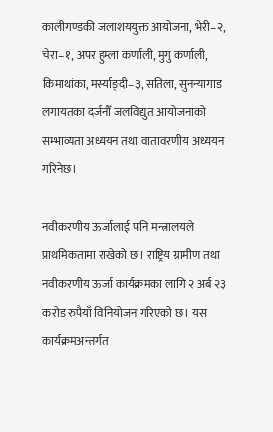कालीगण्डकी जलाशययुक्त आयोजना, भेरी–२, चेरा–१, अपर हुम्ला कर्णाली, मुगु कर्णाली, किमाथांका, मर्स्याङ्दी–३, सतिला, सुनन्यागाड लगायतका दर्जनौँ जलविद्युत आयोजनाको सम्भाव्यता अध्ययन तथा वातावरणीय अध्ययन गरिनेछ।

नवीकरणीय ऊर्जालाई पनि मन्त्रालयले प्राथमिकतामा राखेको छ। राष्ट्रिय ग्रामीण तथा नवीकरणीय ऊर्जा कार्यक्रमका लागि २ अर्ब २३ करोड रुपैयाँ विनियोजन गरिएको छ। यस कार्यक्रमअन्तर्गत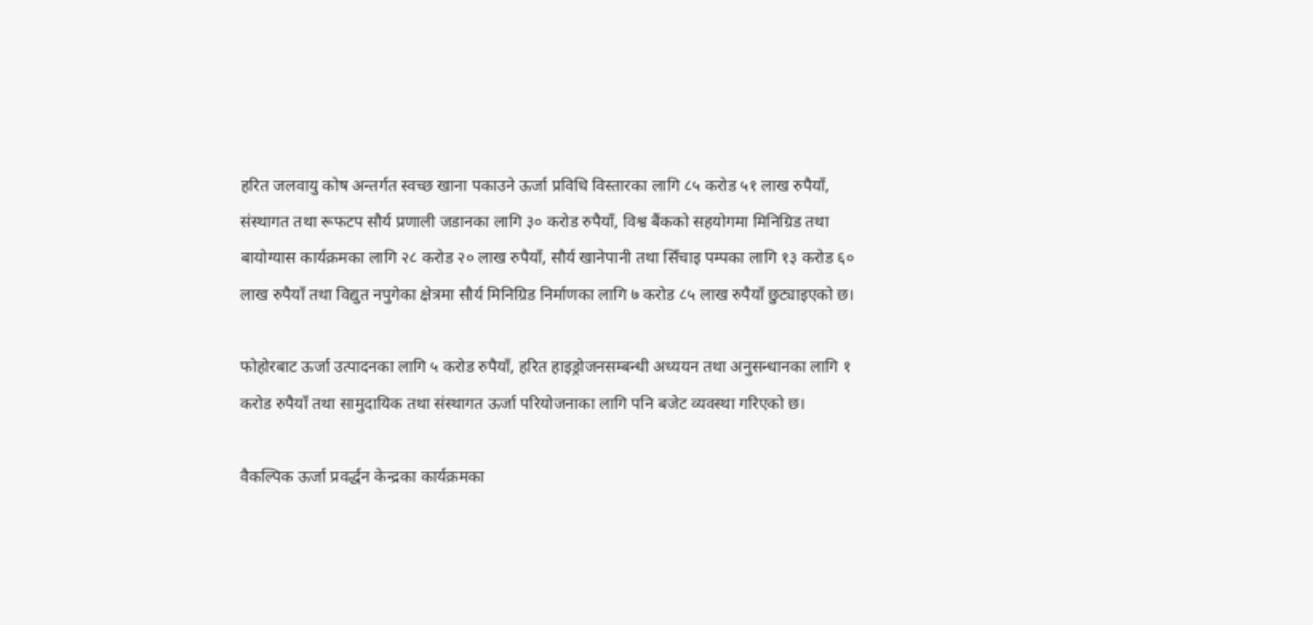हरित जलवायु कोष अन्तर्गत स्वच्छ खाना पकाउने ऊर्जा प्रविधि विस्तारका लागि ८५ करोड ५१ लाख रुपैयाँ, संस्थागत तथा रूफटप सौर्य प्रणाली जडानका लागि ३० करोड रुपैयाँ, विश्व बैंकको सहयोगमा मिनिग्रिड तथा बायोग्यास कार्यक्रमका लागि २८ करोड २० लाख रुपैयाँ, सौर्य खानेपानी तथा सिँचाइ पम्पका लागि १३ करोड ६० लाख रुपैयाँ तथा विद्युत नपुगेका क्षेत्रमा सौर्य मिनिग्रिड निर्माणका लागि ७ करोड ८५ लाख रुपैयाँ छुट्याइएको छ।

फोहोरबाट ऊर्जा उत्पादनका लागि ५ करोड रुपैयाँ, हरित हाइड्रोजनसम्बन्धी अध्ययन तथा अनुसन्धानका लागि १ करोड रुपैयाँ तथा सामुदायिक तथा संस्थागत ऊर्जा परियोजनाका लागि पनि बजेट व्यवस्था गरिएको छ।

वैकल्पिक ऊर्जा प्रवर्द्धन केन्द्रका कार्यक्रमका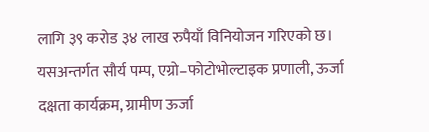लागि ३९ करोड ३४ लाख रुपैयाँ विनियोजन गरिएको छ। यसअन्तर्गत सौर्य पम्प, एग्रो–फोटोभोल्टाइक प्रणाली, ऊर्जा दक्षता कार्यक्रम, ग्रामीण ऊर्जा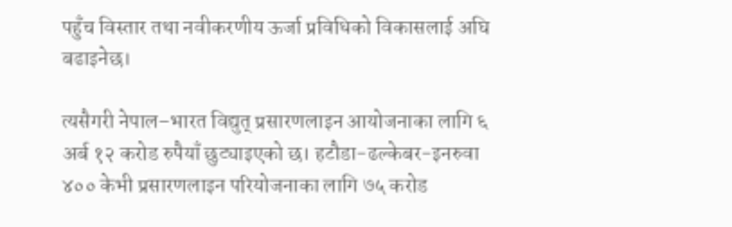पहुँच विस्तार तथा नवीकरणीय ऊर्जा प्रविधिको विकासलाई अघि बढाइनेछ।

त्यसैगरी नेपाल–भारत विद्युत् प्रसारणलाइन आयोजनाका लागि ६ अर्ब १२ करोड रुपैयाँ छुट्याइएको छ। हटौडा-ढल्केबर-इनरुवा ४०० केभी प्रसारणलाइन परियोजनाका लागि ७५ करोड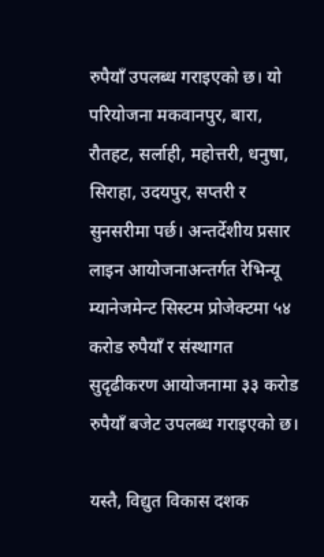रुपैयाँ उपलब्ध गराइएको छ। यो परियोजना मकवानपुर, बारा, रौतहट, सर्लाही, महोत्तरी, धनुषा, सिराहा, उदयपुर, सप्तरी र सुनसरीमा पर्छ। अन्तर्देशीय प्रसार लाइन आयोजनाअन्तर्गत रेभिन्यू म्यानेजमेन्ट सिस्टम प्रोजेक्टमा ५४ करोड रुपैयाँ र संस्थागत सुदृढीकरण आयोजनामा ३३ करोड रुपैयाँ बजेट उपलब्ध गराइएको छ।

यस्तै, विद्युत विकास दशक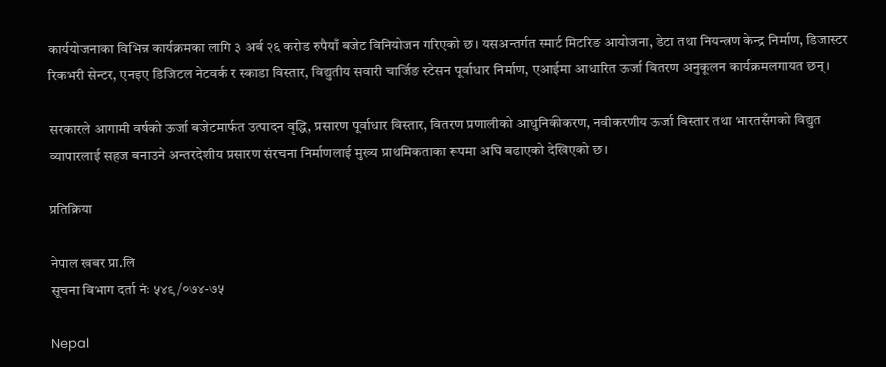कार्ययोजनाका विभिन्न कार्यक्रमका लागि ३ अर्ब २६ करोड रुपैयाँ बजेट विनियोजन गरिएको छ। यसअन्तर्गत स्मार्ट मिटरिङ आयोजना, डेटा तथा नियन्त्रण केन्द्र निर्माण, डिजास्टर रिकभरी सेन्टर, एनइए डिजिटल नेटवर्क र स्काडा विस्तार, विद्युतीय सवारी चार्जिङ स्टेसन पूर्वाधार निर्माण, एआईमा आधारित ऊर्जा वितरण अनुकूलन कार्यक्रमलगायत छन्।

सरकारले आगामी वर्षको ऊर्जा बजेटमार्फत उत्पादन वृद्धि, प्रसारण पूर्वाधार विस्तार, वितरण प्रणालीको आधुनिकीकरण, नवीकरणीय ऊर्जा विस्तार तथा भारतसँगको विद्युत व्यापारलाई सहज बनाउने अन्तरदेशीय प्रसारण संरचना निर्माणलाई मुख्य प्राथमिकताका रूपमा अघि बढाएको देखिएको छ।

प्रतिक्रिया

नेपाल खबर प्रा.लि
सूचना विभाग दर्ता नंः ५४९/०७४-७५

Nepal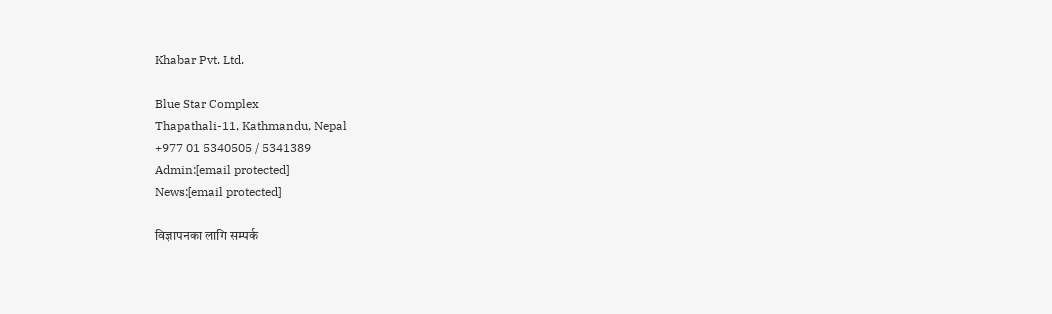Khabar Pvt. Ltd.

Blue Star Complex
Thapathali-11, Kathmandu, Nepal
+977 01 5340505 / 5341389
Admin:[email protected]
News:[email protected]

विज्ञापनका लागि सम्पर्क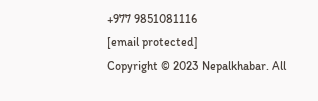+977 9851081116
[email protected]
Copyright © 2023 Nepalkhabar. All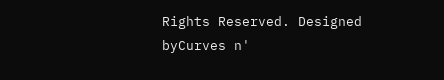Rights Reserved. Designed byCurves n'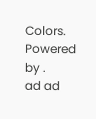Colors. Powered by .
ad ad